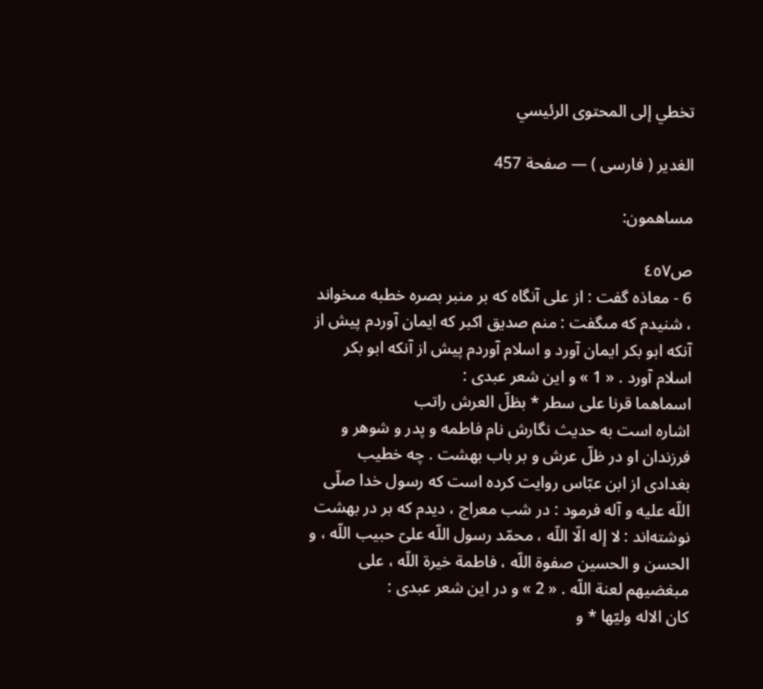تخطي إلى المحتوى الرئيسي

الغدير ( فارسى ) — صفحة 457

مساهمون:

ص٤٥٧
6 - معاذه گفت : از على آنگاه كه بر منبر بصره خطبه مىخواند ، شنيدم كه مىگفت : منم صديق اكبر كه ايمان آوردم پيش از آنكه ابو بكر ايمان آورد و اسلام آوردم پيش از آنكه ابو بكر اسلام آورد . « 1 » و اين شعر عبدى :
اسماهما قرنا على سطر * بظلّ العرش راتب
اشاره است به حديث نگارش نام فاطمه و پدر و شوهر و فرزندان او در ظلّ عرش و بر باب بهشت . چه خطيب بغدادى از ابن عبّاس روايت كرده است كه رسول خدا صلّى اللّه عليه و آله فرمود : در شب معراج ، ديدم كه بر در بهشت نوشته‌اند : لا إله الّا اللّه ، محمّد رسول اللّه علىّ حبيب اللّه ، و الحسن و الحسين صفوة اللّه ، فاطمة خيرة اللّه ، على مبغضيهم لعنة اللّه . « 2 » و در اين شعر عبدى :
كان الاله وليّها * و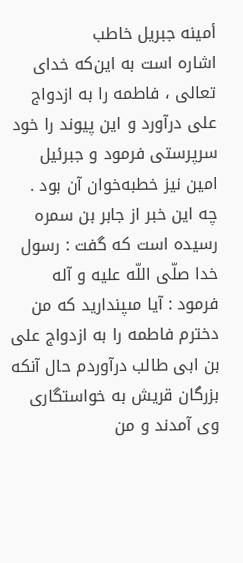أمينه جبريل خاطب
اشاره است به اين‌كه خداى تعالى ، فاطمه را به ازدواج على درآورد و اين پيوند را خود سرپرستى فرمود و جبرئيل امين نيز خطبه‌خوان آن بود . چه اين خبر از جابر بن سمره رسيده است كه گفت : رسول خدا صلّى اللّه عليه و آله فرمود : آيا مىپنداريد كه من دخترم فاطمه را به ازدواج على بن ابى طالب درآوردم حال آنكه بزرگان قريش به خواستگارى وى آمدند و من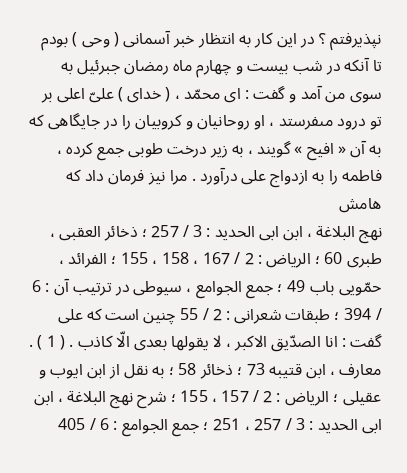نپذيرفتم ؟ در اين كار به انتظار خبر آسمانى ( وحى ) بودم تا آنكه در شب بيست و چهارم ماه رمضان جبرئيل به سوى من آمد و گفت : اى محمّد ، ( خداى ) علىّ اعلى بر تو درود مىفرستد ، او روحانيان و كروبيان را در جايگاهى كه به آن « افيح » گويند ، به زير درخت طوبى جمع كرده ، فاطمه را به ازدواج على درآورد . مرا نيز فرمان داد كه
هامش
نهج البلاغة ، ابن ابى الحديد : 3 / 257 ؛ ذخائر العقبى ، طبرى 60 ؛ الرياض : 2 / 167 ، 158 ، 155 ؛ الفرائد ، حمّويى باب 49 ؛ جمع الجوامع ، سيوطى در ترتيب آن : 6 / 394 ؛ طبقات شعرانى : 2 / 55 چنين است كه على گفت : انا الصدّيق الاكبر ، لا يقولها بعدى الّا كاذب . ( 1 ) . معارف ، ابن قتيبه 73 ؛ ذخائر 58 ؛ به نقل از ابن ايوب و عقيلى ؛ الرياض : 2 / 157 ، 155 ؛ شرح نهج البلاغة ، ابن ابى الحديد : 3 / 257 ، 251 ؛ جمع الجوامع : 6 / 405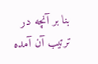بنا بر آنچه در ترتيب آن آمده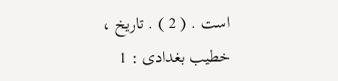است . ( 2 ) . تاريخ ، خطيب بغدادى : 1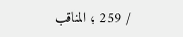/ 259 ؛ المناقب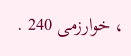، خوارزمى 240 .